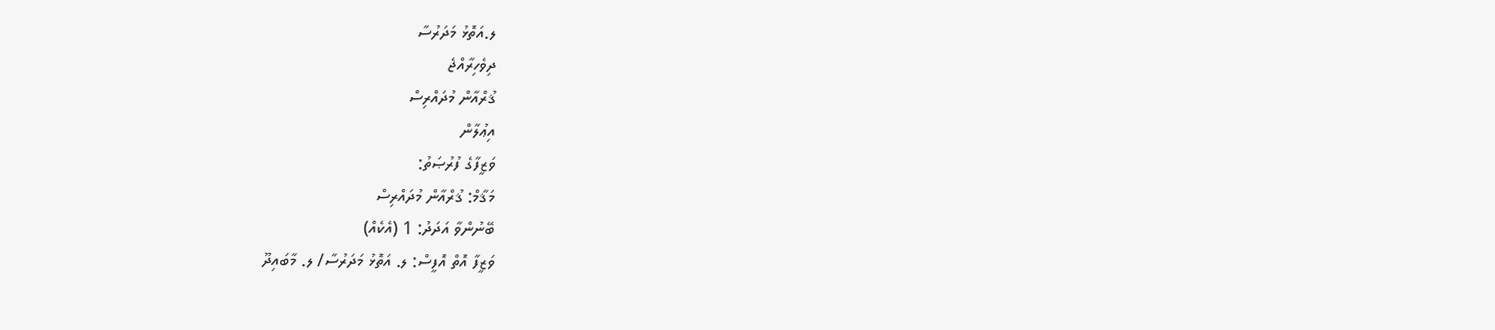ލ.އަތޮޅު މަދަރުސާ
ދިވެހިރާއްޖެ
ޤުރްއާން މުދައްރިސް
އިޢުލާން
ވަޒީފާގެ ފުރުޞަތު:
މަޤާމް: ޤުރްއާން މުދައްރިސް
ބޭނުންވާ އަދަދު: 1 (އެކެއް)
ވަޒީފާ އޮތް އޮފީސް: ލ. އަތޮޅު މަދަރުސާ/ ލ. މާބައިދޫ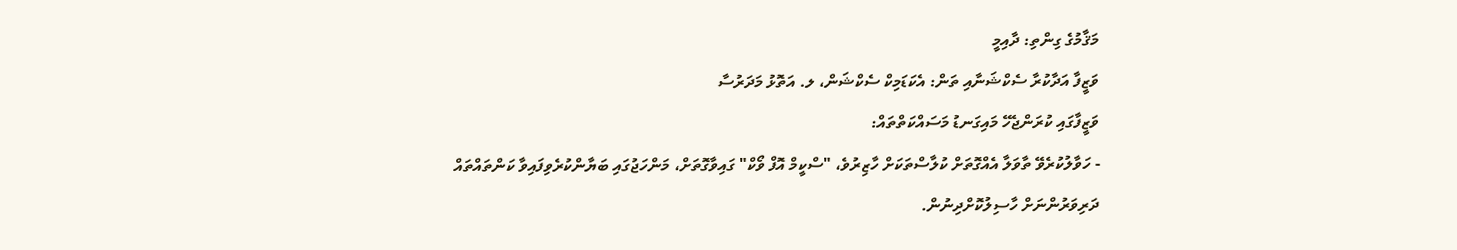މަޤާމުގެ ގިންތި: ދާއިމީ
ވަޒީފާ އަދާކުރާ ސެކްޝަނާއި ތަން: އެކަޑަމިކް ސެކްޝަން، ލ. އަތޮޅު މަދަރުސާ
ވަޒީފާގައި ކުރަންޖެހޭ މައިގަނޑު މަސައްކަތްތައް:
- ހަވާލުކުރެވޭ ތާވަލާ އެއްގޮތަށް ކުލާސްތަކަށް ހާޒިރުވެ، "ސްކީމް އޮފް ވޯކް" ގައިވާގޮތަށް، މަންހަޖުގައި ބަޔާންކުރެވިފައިވާ ކަންތައްތައް ދަރިވަރުންނަށް ހާސިލުކޮށްދިނުން.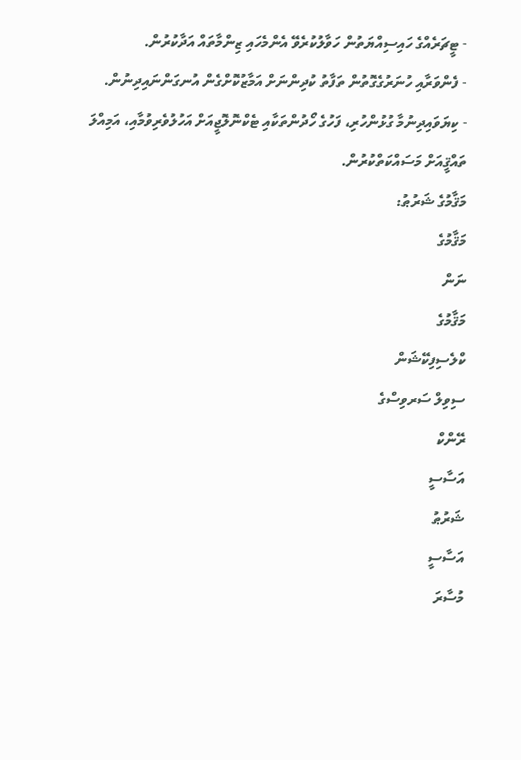- ޓީޗަރެއްގެ ހައިސިއްޔަތުން ހަވާލުކުރެވޭ އެންމެހައި ޒިންމާތައް އަދާކުރުން.
- ފެންވަރާއި ހުނަރުގެގޮތުން ތަފާތު ކުދިންނަށް އަމާޒުކޮށްގެން އުނގަންނައިދިނުން.
- ކިޔަވައިދިނުމާ ގުޅުންހުރި، ފަހުގެ ހޯދުންތަކާއި ޓެކްނޮލޮޖީއަށް އަހުލުވެރިވުމާއި، އަމިއްލަ ތައްޤީއަށް މަސައްކަތްކުރުން.
މަޤާމުގެ ޝަރުޠު:
މަޤާމުގެ
ނަން
މަޤާމުގެ
ކްލެސިފިކޭޝަން
ސިވިލް ސަރވިސްގެ
ރޭންކް
އަސާސީ
ޝަރުޠު
އަސާސީ
މުސާރަ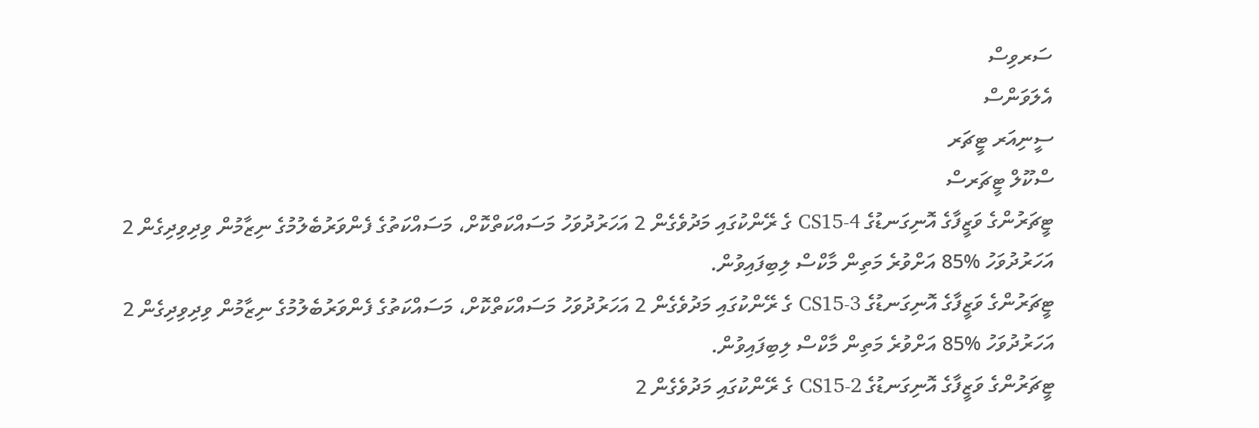ސަރވިސް
އެލަވަންސް
ސީނިއަރ ޓީޗަރ
ސްކޫލް ޓީޗަރސް
ޓީޗަރުންގެ ވަޒީފާގެ އޮނިގަނޑުގެ CS15-4 ގެ ރޭންކުގައި މަދުވެގެން 2 އަހަރުދުވަހު މަސައްކަތްކޮށް، މަސައްކަތުގެ ފެންވަރުބެލުމުގެ ނިޒާމުން ވިދިވިދިގެން 2 އަހަރުދުވަހު %85 އަށްވުރެ މަތިން މާކްސް ލިބިފައިވުން.
ޓީޗަރުންގެ ވަޒީފާގެ އޮނިގަނޑުގެ CS15-3 ގެ ރޭންކުގައި މަދުވެގެން 2 އަހަރުދުވަހު މަސައްކަތްކޮށް، މަސައްކަތުގެ ފެންވަރުބެލުމުގެ ނިޒާމުން ވިދިވިދިގެން 2 އަހަރުދުވަހު %85 އަށްވުރެ މަތިން މާކްސް ލިބިފައިވުން.
ޓީޗަރުންގެ ވަޒީފާގެ އޮނިގަނޑުގެ CS15-2 ގެ ރޭންކުގައި މަދުވެގެން 2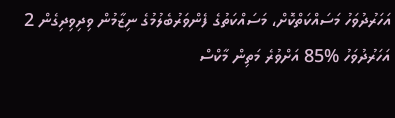އަހަރުދުވަހު މަސައްކަތްކޮށް، މަސައްކަތުގެ ފެންވަރުބެލުމުގެ ނިޒާމުން ވިދިވިދިގެން 2 އަހަރުދުވަހު %85 އަށްވުރެ މަތިން މާކްސް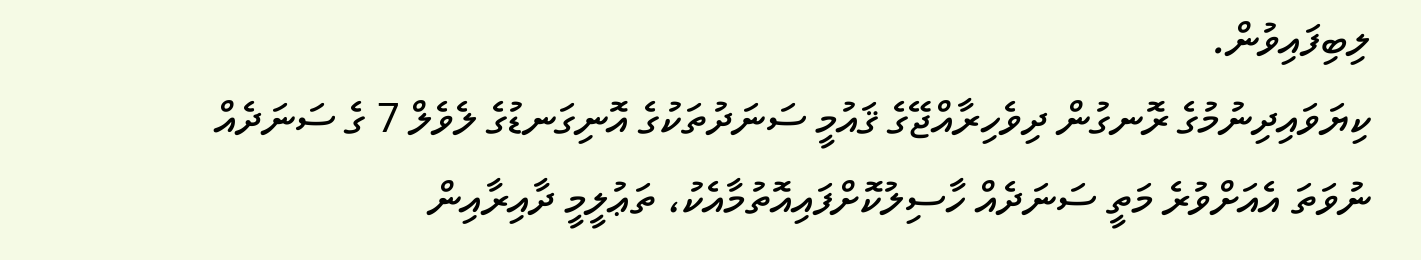ލިބިފައިވުން.
ކިޔަވައިދިނުމުގެ ރޮނގުން ދިވެހިރާއްޖޭގެ ޤައުމީ ސަނަދުތަކުގެ އޮނިގަނޑުގެ ލެވެލް 7 ގެ ސަނަދެއް ނުވަތަ އެއަށްވުރެ މަތީ ސަނަދެއް ހާސިލުކޮށްފައިއޮތުމާއެކު، ތަޢުލީމީ ދާއިރާއިން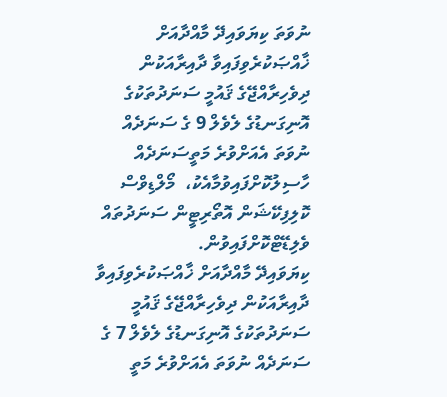ނުވަތަ ކިޔަވައިދޭ މާއްދާއަށް ޚާއްޞަކުރެވިފައިވާ ދާއިރާއަކުން ދިވެހިރާއްޖޭގެ ޤައުމީ ސަނަދުތަކުގެ އޮނިގަނޑުގެ ލެވެލް 9 ގެ ސަނަދެއް ނުވަތަ އެއަށްވުރެ މަތީސަނަދެއް ހާސިލުކޮށްފައިވުމާއެކު،  މޯލްޑިވްސް ކޮލިފިކޭޝަން އޮތޯރިޓީން ސަނަދުތައް ވެލިޑޭޓްކޮށްފައިވުން.
ކިޔަވައިދޭ މާއްދާއަށް ޚާއްޞަކުރެވިފައިވާ ދާއިރާއަކުން ދިވެހިރާއްޖޭގެ ޤައުމީ ސަނަދުތަކުގެ އޮނިގަނޑުގެ ލެވެލް 7 ގެ ސަނަދެއް ނުވަތަ އެއަށްވުރެ މަތީ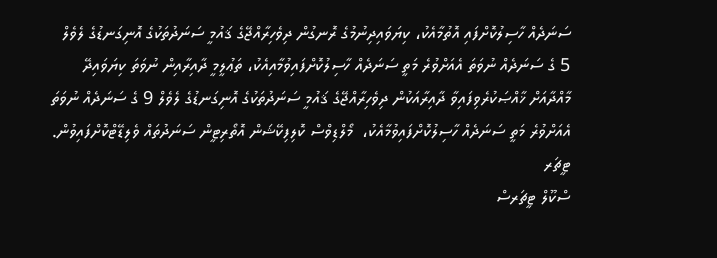ސަނަދެއް ހާސިލުކޮށްފައި އޮތުމާއެކު، ކިޔަވައިދިނުމުގެ ރޮނގުން ދިވެހިރާއްޖޭގެ ޤައުމީ ސަނަދުތަކުގެ އޮނިގަނޑުގެ ލެވެލް 5 ގެ ސަނަދެއް ނުވަތަ އެއަށްވުރެ މަތީ ސަނަދެއް ހާސިލުކޮށްފައިވުމާއިއެކު، ތަޢުލީމީ ދާއިރާއިން ނުވަތަ ކިޔަވައިދޭ މާއްދާއަށް ޚާއްޞަކުރެވިފައިވާ ދާއިރާއަކުން ދިވެހިރާއްޖޭގެ ޤައުމީ ސަނަދުތަކުގެ އޮނިގަނޑުގެ ލެވެލް 9 ގެ ސަނަދެއް ނުވަތަ އެއަށްވުރެ މަތީ ސަނަދެއް ހާސިލުކޮށްފައިވުމާއެކު،  މޯލްޑިވްސް ކޮލިފިކޭޝަން އޮތޯރިޓީން ސަނަދުތައް ވެލިޑޭޓްކޮށްފައިވުން.
ޓީޗަރ
ސްކޫލް ޓީޗަރސް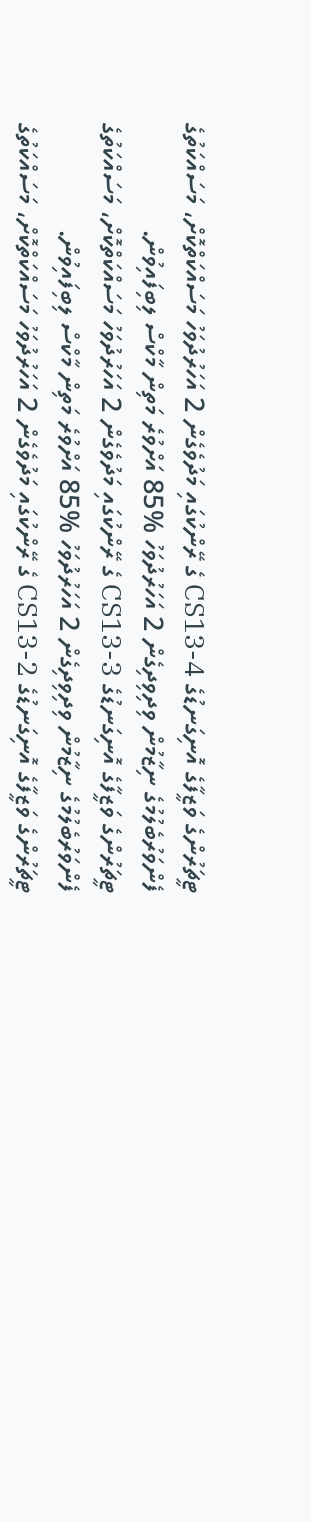ޓީޗަރުންގެ ވަޒީފާގެ އޮނިގަނޑުގެ 4-CS13 ގެ ރޭންކުގައި މަދުވެގެން 2 އަހަރުދުވަހު މަސައްކަތްކޮށް، މަސައްކަތުގެ ފެންވަރުބެލުމުގެ ނިޒާމުން ވިދިވިދިގެން 2 އަހަރުދުވަހު %85 އަށްވުރެ މަތިން މާކްސް ލިބިފައިވުން.
ޓީޗަރުންގެ ވަޒީފާގެ އޮނިގަނޑުގެ 3-CS13 ގެ ރޭންކުގައި މަދުވެގެން 2 އަހަރުދުވަހު މަސައްކަތްކޮށް، މަސައްކަތުގެ ފެންވަރުބެލުމުގެ ނިޒާމުން ވިދިވިދިގެން 2 އަހަރުދުވަހު %85 އަށްވުރެ މަތިން މާކްސް ލިބިފައިވުން.
ޓީޗަރުންގެ ވަޒީފާގެ އޮނިގަނޑުގެ 2-CS13 ގެ ރޭންކުގައި މަދުވެގެން 2 އަހަރުދުވަހު މަސައްކަތްކޮށް، މަސައްކަތުގެ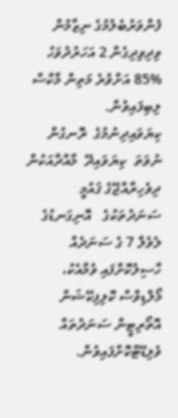ފެންވަރުބެލުމުގެ ނިޒާމުން ވިދިވިދިގެން 2 އަހަރުދުވަހު %85 އަށްވުރެ މަތިން މާކްސް ލިބިފައިވުން.
ކިޔަވައިދިނުމުގެ  ރޮނގުން  ނުވަތަ  ކިޔަވައިދޭ  މާއްދާއަކުން  ދިވެހިރާއްޖޭގެ ޤައުމީ   ސަނަދުތަކުގެ   އޮނިގަނޑުގެ  ލެވެލް 7 ގެ ސަނަދެއް ހާސިލުކޮށްފައި ވުމާއެކު، މޯލްޑިވްސް ކޮލިފިކޭޝަން އޮތޯރިޓީން ސަނަދުތައް ވެލިޑޭޓްކޮށްފައިވުން.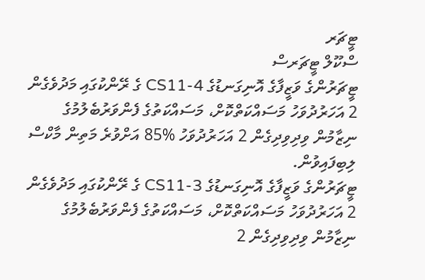ޓީޗަރ
ސްކޫލް ޓީޗަރސް
ޓީޗަރުންގެ ވަޒީފާގެ އޮނިގަނޑުގެ 4-CS11 ގެ ރޭންކުގައި މަދުވެގެން 2 އަހަރުދުވަހު މަސައްކަތްކޮށް، މަސައްކަތުގެ ފެންވަރުބެލުމުގެ ނިޒާމުން ވިދިވިދިގެން 2 އަހަރުދުވަހު %85 އަށްވުރެ މަތިން މާކްސް ލިބިފައިވުން.
ޓީޗަރުންގެ ވަޒީފާގެ އޮނިގަނޑުގެ CS11-3 ގެ ރޭންކުގައި މަދުވެގެން 2 އަހަރުދުވަހު މަސައްކަތްކޮށް، މަސައްކަތުގެ ފެންވަރުބެލުމުގެ ނިޒާމުން ވިދިވިދިގެން 2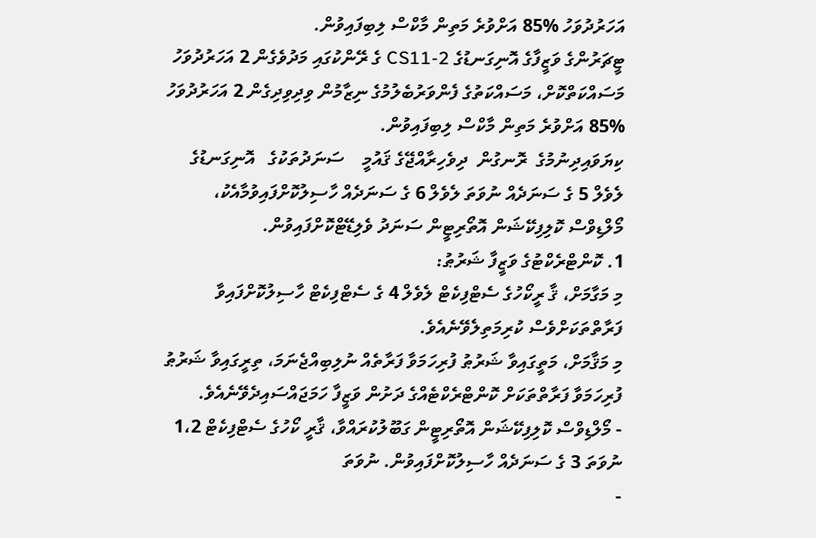އަހަރުދުވަހު %85 އަށްވުރެ މަތިން މާކްސް ލިބިފައިވުން.
ޓީޗަރުންގެ ވަޒީފާގެ އޮނިގަނޑުގެ 2-CS11 ގެ ރޭންކުގައި މަދުވެގެން 2 އަހަރުދުވަހު މަސައްކަތްކޮށް، މަސައްކަތުގެ ފެންވަރުބެލުމުގެ ނިޒާމުން ވިދިވިދިގެން 2 އަހަރުދުވަހު %85 އަށްވުރެ މަތިން މާކްސް ލިބިފައިވުން.
ކިޔަވައިދިނުމުގެ  ރޮނގުން  ދިވެހިރާއްޖޭގެ ޤައުމީ    ސަނަދުތަކުގެ   އޮނިގަނޑުގެ  ލެވެލް 5 ގެ ސަނަދެއް ނުވަތަ ލެވެލް 6 ގެ ސަނަދެއް ހާސިލުކޮށްފައިވުމާއެކު، މޯލްޑިވްސް ކޮލިފިކޭޝަން އޮތޯރިޓީން ސަނަދު ވެލިޑޭޓްކޮށްފައިވުން.
1. ކޮންޓްރެކްޓުގެ ވަޒީފާ ޝަރުޠު:
މި މަގާމަށް، ޤާ ރީކޯހުގެ ސެޓްފިކެޓް ލެވެލް 4 ގެ ސެޓްފިކެޓް ހާސިލުކޮށްފައިވާ ފަރާތްތަކަށްވެސް ކުރިމަތިލެވޭނެއެވެ.
މި މަޤާމަށް، މަތީގައިވާ ޝަރުޠު ފުރިހަމަވާ ފަރާތެއް ނުލިބިއްޖެނަމަ، ތިރީގައިވާ ޝަރުޠު ފުރިހަމަވާ ފަރާތްތަކަށް ކޮންޓްރެކްޓެއްގެ ދަށުން ވަޒީފާ ހަމަޖައްސައިދެވޭނެއެވެ.
- މޯލްޑިވްސް ކޮލިފިކޭޝަން އޮތޯރިޓީން ގަބޫލުކުރައްވާ، ޤާރީ ކޯހުގެ ސެޓްފިކެޓް 1،2 ނުވަތަ 3 ގެ ސަނަދެއް ހާސިލުކޮށްފައިވުން. ނުވަތަ
-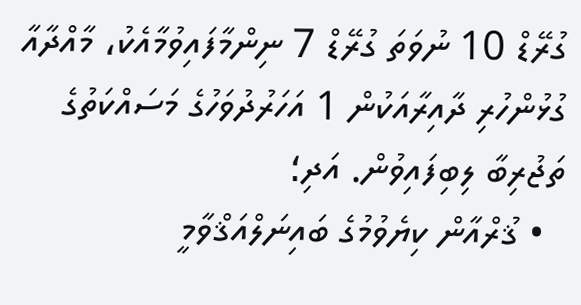ގުރޭޑް 10 ނުވަތަ ގުރޭޑް 7 ނިންމާފައިވުމާއެކު، މާއްދާއާ ގުޅުންހުރި ދާއިރާއަކުން 1 އަހަރުދުވަހުގެ މަސައްކަތުގެ ތަޖުރިބާ ލިބިފައިވުން. އަދި؛
  • ޤުރްއާން ކިޔެވުމުގެ ބައިނަލްއަޤްވާމީ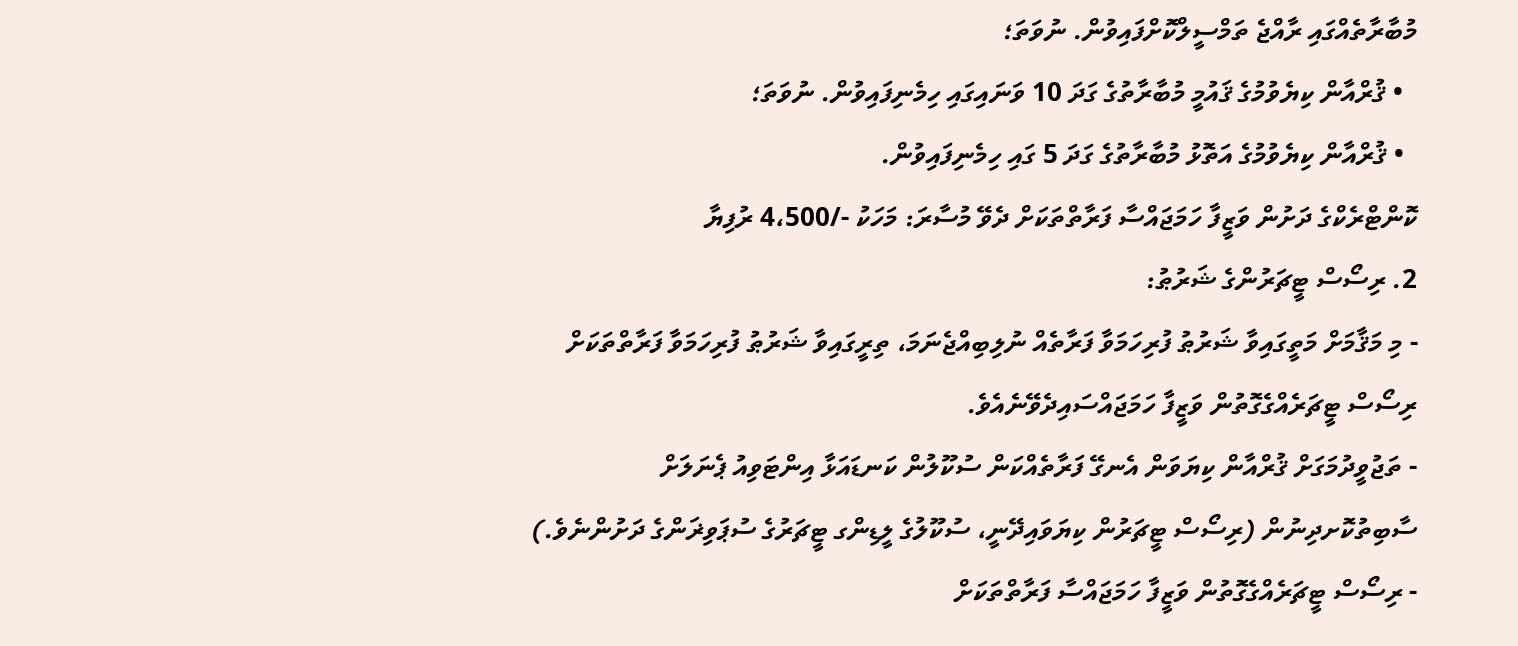މުބާރާތެއްގައި ރާއްޖެ ތަމްސީލްކޮށްފައިވުން. ނުވަތަ؛
  • ޤުރްއާން ކިޔެވުމުގެ ޤައުމީ މުބާރާތުގެ ގަދަ 10 ވަނައިގައި ހިމެނިފައިވުން. ނުވަތަ؛
  • ޤުރްއާން ކިޔެވުމުގެ އަތޮޅު މުބާރާތުގެ ގަދަ 5 ގައި ހިމެނިފައިވުން.
ކޮންޓްރެކްގެ ދަށުން ވަޒީފާ ހަމަޖައްސާ ފަރާތްތަކަށް ދެވޭ މުސާރަ: މަހަކު -/4،500 ރުފިޔާ
2. ރިސޯސް ޓީޗަރުންގެ ޝަރުޠު:
- މި މަޤާމަށް މަތީގައިވާ ޝަރުޠު ފުރިހަމަވާ ފަރާތެއް ނުލިބިއްޖެނަމަ، ތިރީގައިވާ ޝަރުޠު ފުރިހަމަވާ ފަރާތްތަކަށް ރިސޯސް ޓީޗަރެއްގެގޮތުން ވަޒީފާ ހަމަޖައްސައިދެވޭނެއެވެ.
- ތަޖުވީދުމަގަށް ޤުރްއާން ކިޔަވަން އެނގޭ ފަރާތެއްކަން ސުކޫލުން ކަނޑައަޅާ އިންޓަވިއު ޕެނަލަށް ސާބިތުކޮށދިނުން (ރިސޯސް ޓީޗަރުން ކިޔަވައިދޭނީ، ސުކޫލުގެ ލީޑިންގ ޓީޗަރުގެ ސުޕަވިޜަންގެ ދަށުންނެވެ.)
- ރިސޯސް ޓީޗަރެއްގެގޮތުން ވަޒީފާ ހަމަޖައްސާ ފަރާތްތަކަށް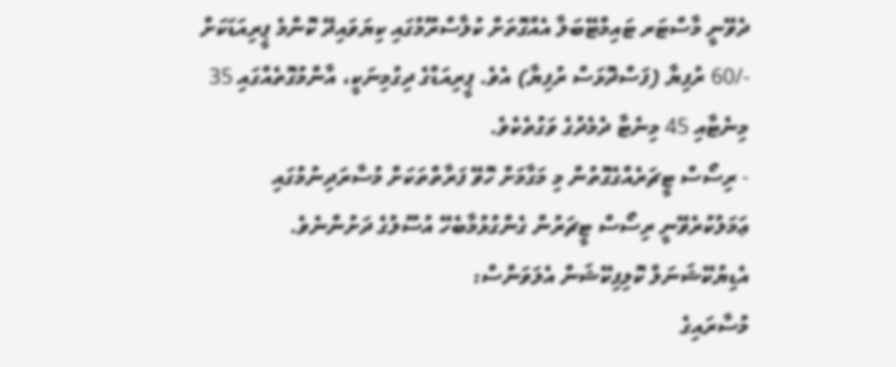ދެވޭނީ މާސްޓަރ ޓައިމްޓޭބަލާ އެއްގޮތަށް ކުލާސްރޫމުގައި ކިޔަވައިދޭ ކޮންމެ ޕީރިއަޑަކަށް -/60 ރުފިޔާ (ފަސްދޮޅަސް ރުފިޔާ) އެވެ. ޕީރިއަޑްގެ ދިގުމިނަކީ، އާންމުގޮތެއްގައި 35 މިނެޓާއި 45 މިނެޓާ ދެމެދުގެ ވަގުތެކެވެ.
- ރިސޯސް ޓީޗަރެއްގެގޮތުން މި މަގާމަށް ހޮވޭ ފަރާތްތަކަށް މުސާރަދިނުމުގައި ޢަމަލުކުރެވޭނީ ރިސޯސް ޓީޗަރުން ގެންގުޅުމާބެހޭ އުސޫލުގެ ދަށުންނެވެ.
އެޑިޔުކޭޝަނަލް ކޮލިފިކޭޝަން އެލަވަންސް:
މުސާރައިގެ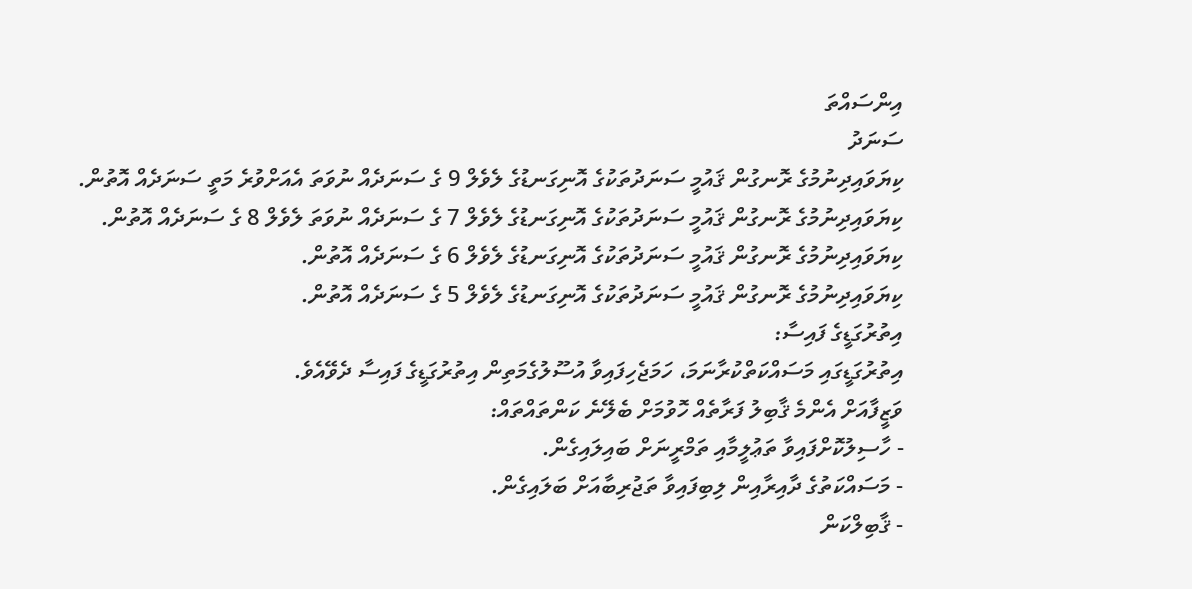އިންސައްތަ
ސަނަދު
ކިޔަވައިދިނުމުގެ ރޮނގުން ޤައުމީ ސަނަދުތަކުގެ އޮނިގަނޑުގެ ލެވެލް 9 ގެ ސަނަދެއް ނުވަތަ އެއަށްވުރެ މަތީ ސަނަދެއް އޮތުން.
ކިޔަވައިދިނުމުގެ ރޮނގުން ޤައުމީ ސަނަދުތަކުގެ އޮނިގަނޑުގެ ލެވެލް 7 ގެ ސަނަދެއް ނުވަތަ ލެވެލް 8 ގެ ސަނަދެއް އޮތުން.
ކިޔަވައިދިނުމުގެ ރޮނގުން ޤައުމީ ސަނަދުތަކުގެ އޮނިގަނޑުގެ ލެވެލް 6 ގެ ސަނަދެއް އޮތުން.
ކިޔަވައިދިނުމުގެ ރޮނގުން ޤައުމީ ސަނަދުތަކުގެ އޮނިގަނޑުގެ ލެވެލް 5 ގެ ސަނަދެއް އޮތުން.
އިތުރުގަޑީގެ ފައިސާ:
އިތުރުގަޑީގައި މަސައްކަތްކުރާނަމަ، ހަމަޖެހިފައިވާ އުސޫލުގެމަތިން އިތުރުގަޑީގެ ފައިސާ ދެވޭއެވެ.
ވަޒީފާއަށް އެންމެ ޤާބިލު ފަރާތެއް ހޮވުމަށް ބެލޭނެ ކަންތައްތައް:
- ހާސިލުކޮށްފައިވާ ތަޢުލީމާއި ތަމްރީނަށް ބައިލައިގެން.
- މަސައްކަތުގެ ދާއިރާއިން ލިބިފައިވާ ތަޖުރިބާއަށް ބަލައިގެން.
- ޤާބިލްކަން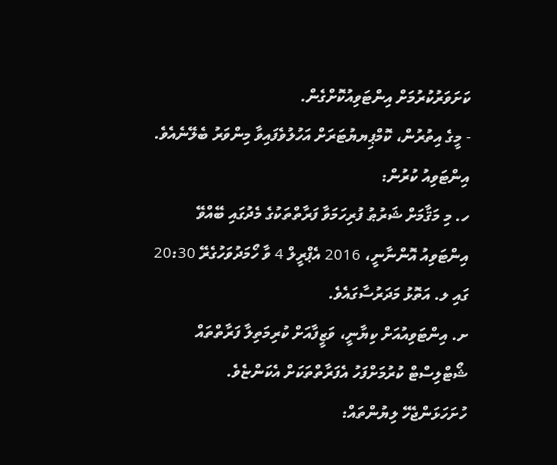ކަށަވަރުކުރުމަށް އިންޓަވިއުކޮށްގެން.
- މީގެ އިތުރުން، ކޮމްޕިޔޔުޓަރަށް އަހުލުވެފައިވާ މިންވަރު ބެލޭނެއެވެ.
އިންޓަވިއު ކުރުން:
ހ. މި މަޤާމަށް ޝަރުޠު ފުރިހަމަވާ ފަރާތްތަކުގެ މެދުގައި ބޭއްވޭ އިންޓަވިއު އޮންނާނީ، 2016 އެޕްރީލް 4 ވާ ހޯމަދުވަހުގެރޭ 20:30 ގައި ލ. އަތޮޅު މަދަރުސާގައެވެ.
ށ. އިންޓަވިއުއަށް ކިޔާނީ، ވަޒީފާއަށް ކުރިމަތިލާ ފަރާތްތައް ޝޯޓްލިސްޓް ކުރުމަށްފަހު އެފަރާތްތަކަށް އެކަންޏެވެ.
ހުށަހަޅަންޖެހޭ ލިޔުންތައް: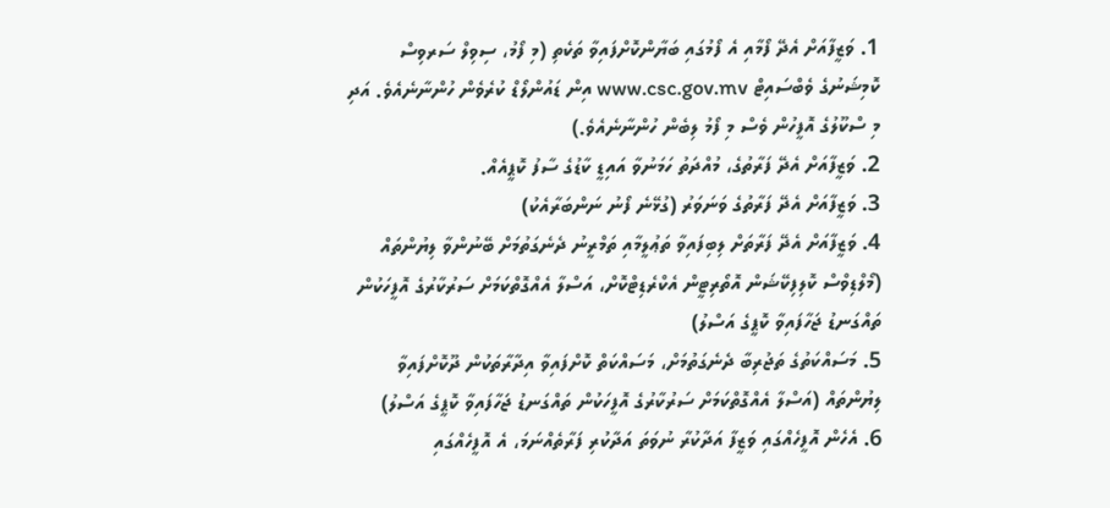1. ވަޒީފާއަށް އެދޭ ފޯމާއި އެ ފޯމުގައި ބަޔާންކޮށްފައިވާ ތަކެތި (މި ފޯމު، ސިވިލް ސަރވިސް ކޮމިޝަނުގެ ވެބްސައިޓް www.csc.gov.mv އިން ޑައުންލޯޑް ކުރެވެން ހުންނާނެއެވެ. އަދި މި ސްކޫލުގެ އޮފީހުން ވެސް މި ފޯމު ލިބެން ހުންނާނެއެވެ.)
2. ވަޒީފާއަށް އެދޭ ފަރާތުގެ، މުއްދަތު ހަމަނުވާ އައިޑީ ކާޑުގެ ސާފު ކޮޕީއެއް.
3. ވަޒީފާއަށް އެދޭ ފަރާތުގެ ވަނަވަރު (ގުޅޭނެ ފޯނު ނަންބަރާއެކު)
4. ވަޒީފާއަށް އެދޭ ފަރާތަށް ލިބިފައިވާ ތަޢުލީމާއި ތަމްރީނު ދެނެގަތުމަށް ބޭނުންވާ ލިޔުންތައް (މޯލްޑިވްސް ކޮލިފިކޭޝަން އޮތޯރިޓީން އެކްރެޑިޓްކޮށް، އަސްލާ އެއްގޮތްކަމަށް ސަރުކާރުގެ އޮފީހަކުން ތައްގަނޑު ޖަހާފައިވާ ކޮޕީގެ އަސްލު)
5. މަސައްކަތުގެ ތަޖުރިބާ ދެނެގަތުމަށް، މަސައްކަތް ކޮށްފައިވާ އިދާރާތަކުން ދޫކޮށްފައިވާ ލިޔުންތައް (އަސްލާ އެއްގޮތްކަމަށް ސަރުކާރުގެ އޮފީހަކުން ތައްގަނޑު ޖަހާފައިވާ ކޮޕީގެ އަސްލު)
6. އެހެން އޮފީހެއްގައި ވަޒީފާ އަދާކުރާ ނުވަތަ އަދާކުރި ފަރާތެއްނަމަ، އެ އޮފީހެއްގައި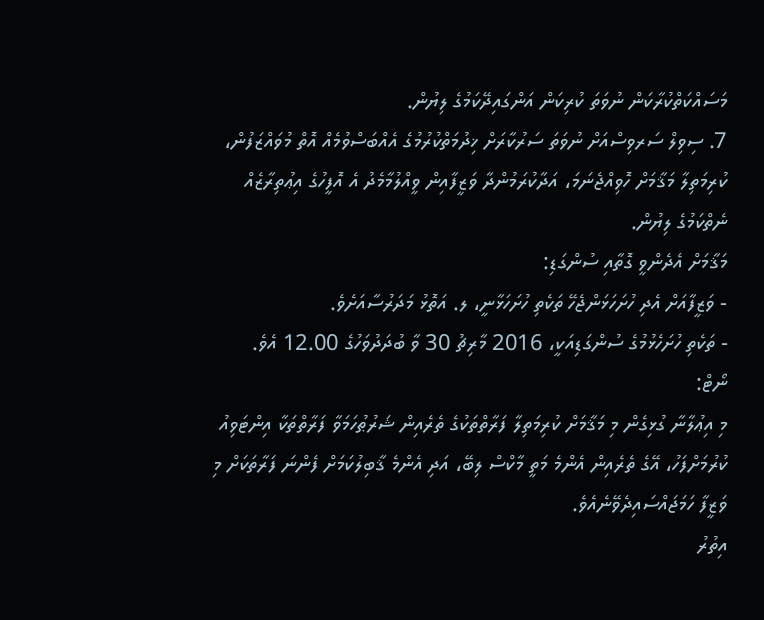މަސައްކަތްކުރާކަން ނުވަތަ ކުރިކަން އަންގައިދޭކަމުގެ ލިޔުން.
7. ސިވިލް ސަރވިސްއަށް ނުވަތަ ސަރުކާރަށް ޚިދުމަތްކުރުމުގެ އެއްބަސްވުމެއް އޮތް މުވައްޒަފުން، ކުރިމަތިލާ މަޤާމަށް ހޮވިއްޖެނަމަ، އަދާކުރަމުންދާ ވަޒީފާއިން ވީއްލުމާމެދު އެ އޮފީހުގެ އިޢުތިރާޒެއް ނެތްކަމުގެ ލިޔުން.
މަޤާމަށް އެދެންވީ ގޮތާއި ސުންގަޑި:
- ވަޒީފާއަށް އެދި ހުށަހަޅަންޖެހޭ ތަކެތި ހުށަހަޅާނީ، ލ. އަތޮޅު މަދަރުސާއަށެވެ.
- ތަކެތި ހުށަހެޅުމުގެ ސުންގަޑިއަކީ، 2016 މާރިޗު 30 ވާ ބުދަދުވަހުގެ 12.00 އެވެ.
ނޯޓް:
މި އިޢުލާނާ ގުޅިގެން މި މަޤާމަށް ކުރިމަތިލާ ފަރާތްތަކުގެ ތެރެއިން ޝަރުޠުހަމަވާ ފަރާތްތަކާ އިންޓަވިއު ކުރުމަށްފަހު، އޭގެ ތެރެއިން އެންމެ މަތީ މާކްސް ލިބޭ، އަދި އެންމެ ޤާބިލުކަމަށް ފެންނަ ފަރާތަކަށް މި ވަޒީފާ ހަމަޖައްސައިދެވޭނެއެވެ.
އިތުރު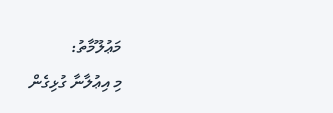މަޢުލޫމާތު:
މި އިޢުލާނާ ގުޅިގެން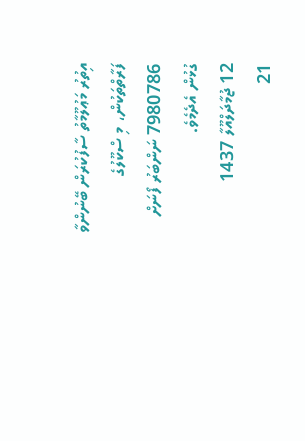އިތުރު މަޢުލޫމާތު ސާފުކުރަން ބޭނުންވާ ފަރާތްތަކުން، މި ސްކޫލުގެ 7980786 ނަންބަރު ފޯނަށް ގުޅުން އެދެމެވެ.
12 ޖުމާދަލްއޫލާ 1437
21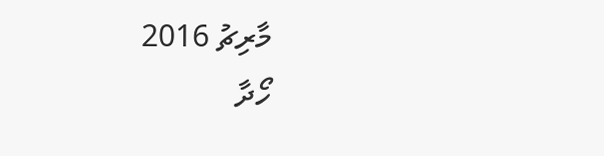މާރިޗު 2016
ހޯދާ